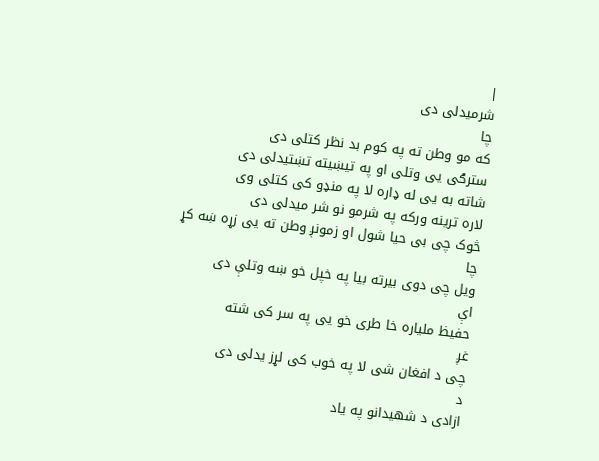|
شرميدلی دی
چا
که مو وطن ته په کوم بد نظر کتلی دی
سترګی يی وتلی او په تيښيته تښتيدلی دی
شاته به يی له ډاره لا په منډو کی کتلی وی
لاره ترينه ورکه په شرمو نو شر ميدلی دی
څوک چی بی حيا شول او زمونږ وطن ته يی زړه ښه کړ
چا
ويل چی دوی بيرته بيا په خپل خو ښه وتلې دی
اې
حفيظ ملياره خا طری خو يی په سر کی شته
غږ
چی د افغان شی لا په خوب کی لړز يدلی دی
د
ازادی د شهيدانو په ياد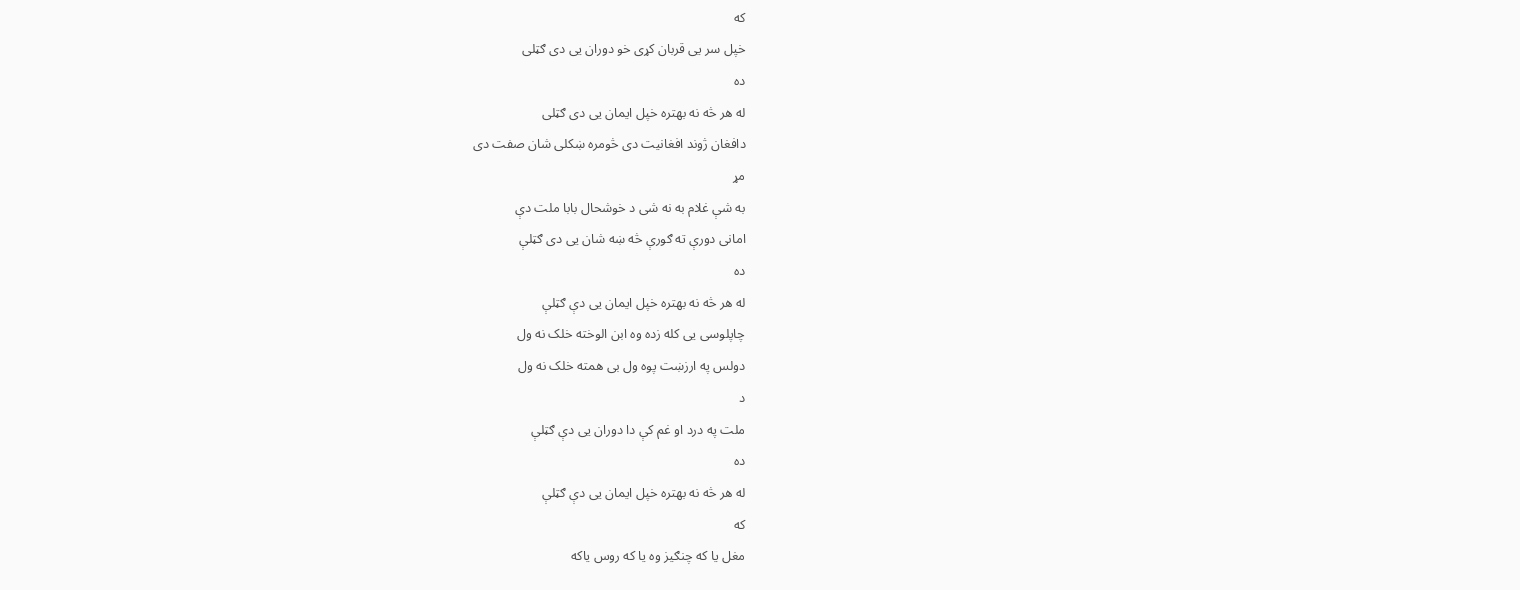که
خپل سر يی قربان کړی خو دوران يی دی ګټلی
ده
له هر څه نه بهتره خپل ايمان يی دی ګټلی
دافغان ژوند افغانيت دی څومره ښکلی شان صفت دی
مړ
به شې غلام به نه شی د خوشحال بابا ملت دې
امانی دورې ته ګورې څه ښه شان يی دی ګټلې
ده
له هر څه نه بهتره خپل ايمان يی دې ګټلې
چاپلوسی يی کله زده وه ابن الوخته خلک نه ول
دولس په ارزښت پوه ول بی همته خلک نه ول
د
ملت په درد او غم کې دا دوران يی دې ګټلې
ده
له هر څه نه بهتره خپل ايمان يی دې ګټلې
که
مغل يا که چنګيز وه يا که روس ياکه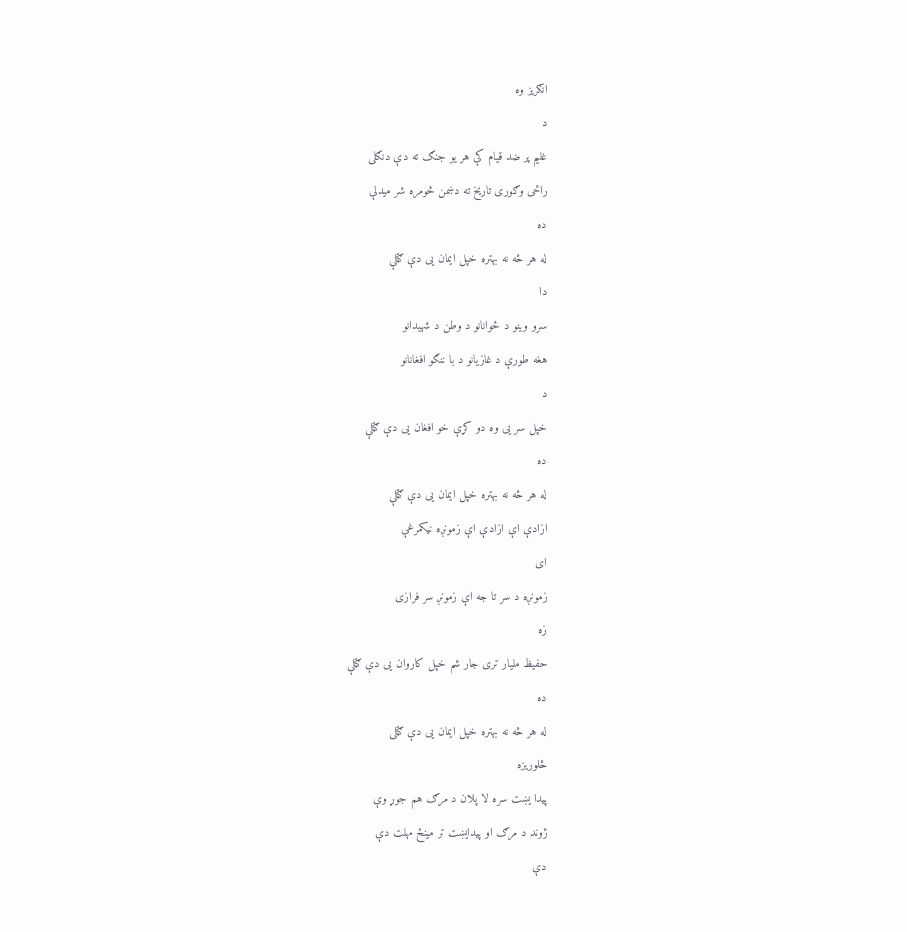انګريز وه
د
غليم پر ضد قيام کې هر يو جنګ ته دې دنګلی
راځی وګوری تاريخ ته دښمن څومره شر ميدلې
ده
له هر څه نه بهتره خپل ايمان يی دې ګټلې
دا
سرو وينو د ځوانانو د وطن د شهيدانو
هغه طورې د غازيانو د با ننګو افغانانو
د
خپل سر يی وه دو کړې خو افغان يی دې ګټلې
ده
له هر څه نه بهتره خپل ايمان يی دې ګټلې
ازادې اې ازادې اې زمونږه نيکمرغې
ای
زمونږه د سر تا جه اې زمونږ سر فرازی
زه
حفيظ مليار تری جار شم خپل کاروان يی دې ګټلې
ده
له هر څه نه بهتره خپل ايمان يی دې ګټلی
څلوريزه
پيدا يښت سره لا پلان د مرګ هم جوړ وې
ژوند د مرګ او پيدايښت تر مينځ مهلت دې
دې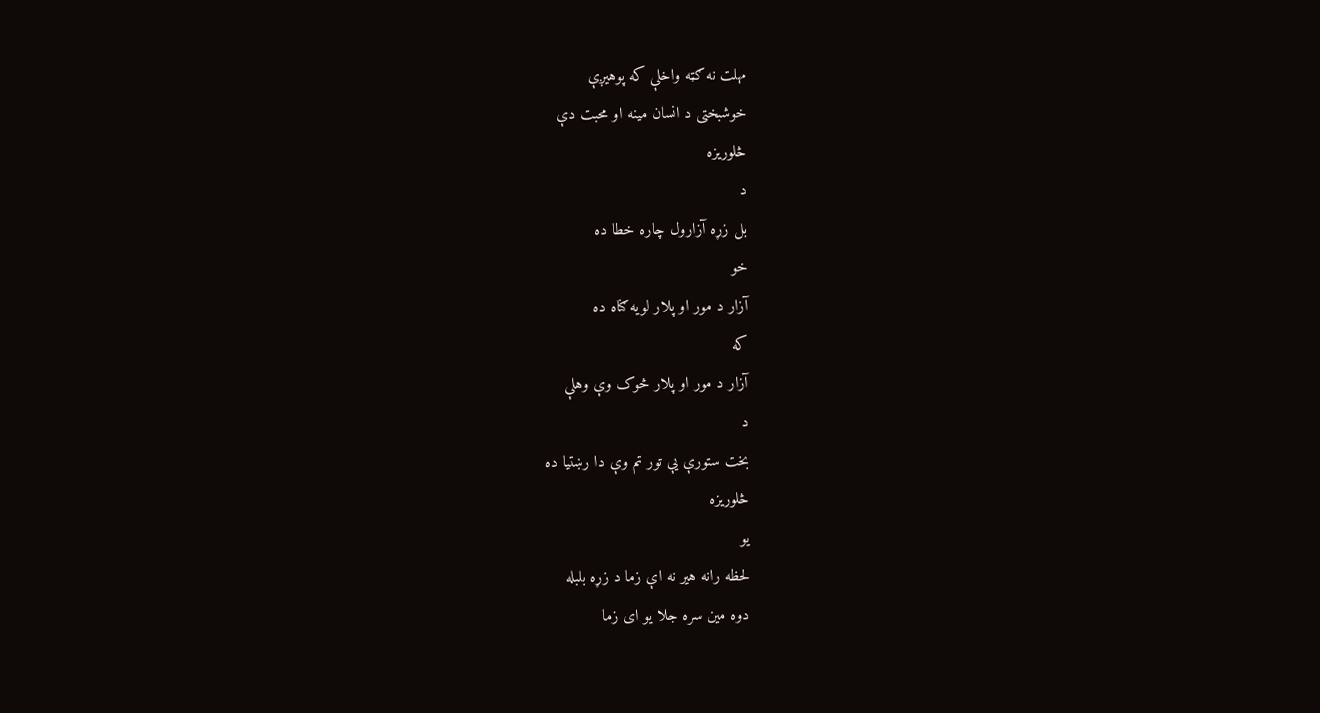مهلت نه ګټه واخلې که پوهيږې
خوشبختی د انسان مينه او محبت دې
څلوريزه
د
بل زړه آزارول چاره خطا ده
خو
آزار د مور او پلار لويه ګناه ده
که
آزار د مور او پلار څوک وې وهلې
د
بخت ستورې يې تور تم وې دا رښتيا ده
څلوريزه
يو
لحظه رانه هير نه اې زما د زړه بلبله
دوه مين سره جلا يو ای زما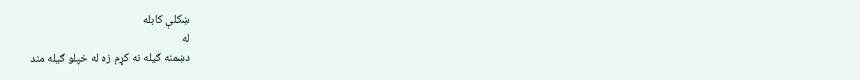ښکلې کابله
له
دښمنه ګيله نه کړم زه له خپلو ګيله مند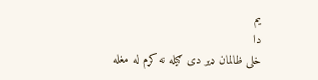يم
دا
خلی ظالمان ډير دی ګيله نه کړم له مغله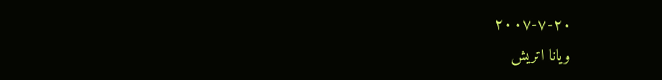٢٠-٧-٢٠٠٧
ويانا اتريش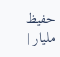حفيظ مليار |